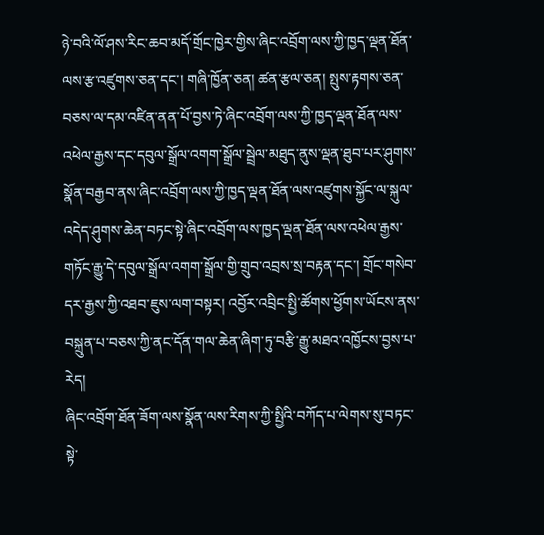ཉེ་བའི་ལོ་ཤས་རིང་ཆབ་མདོ་གྲོང་ཁྱེར་གྱིས་ཞིང་འབྲོག་ལས་ཀྱི་ཁྱད་ལྡན་ཐོན་ལས་རྩ་འཛུགས་ཅན་དང་། གཞི་ཁྱོན་ཅན། ཚན་རྩལ་ཅན། སྤུས་རྟགས་ཅན་བཅས་ལ་དམ་འཛིན་ནན་པོ་བྱས་ཏེ་ཞིང་འབྲོག་ལས་ཀྱི་ཁྱད་ལྡན་ཐོན་ལས་འཕེལ་རྒྱས་དང་དབུལ་སྒྲོལ་འགག་སྒྲོལ་སྦྲེལ་མཐུད་ནུས་ལྡན་ཐུབ་པར་ཤུགས་སྣོན་བརྒྱབ་ནས་ཞིང་འབྲོག་ལས་ཀྱི་ཁྱད་ལྡན་ཐོན་ལས་འཛུགས་སྐྱོང་ལ་སྐུལ་འདེད་ཤུགས་ཆེན་བཏང་སྟེ་ཞིང་འབྲོག་ལས་ཁྱད་ལྡན་ཐོན་ལས་འཕེལ་རྒྱས་གཏོང་རྒྱུ་དེ་དབུལ་སྒྲོལ་འགག་སྒྲོལ་གྱི་གྲུབ་འབྲས་སྲ་བརྟན་དང་། གྲོང་གསེབ་དར་རྒྱས་ཀྱི་འཐབ་ཇུས་ལག་བསྟར། འབྱོར་འབྲིང་སྤྱི་ཚོགས་ཕྱོགས་ཡོངས་ནས་བསྐྲུན་པ་བཅས་ཀྱི་ནང་དོན་གལ་ཆེན་ཞིག་ཏུ་བརྩི་རྒྱུ་མཐའ་འཁྱོངས་བྱས་པ་རེད།
ཞིང་འབྲོག་ཐོན་ཟོག་ལས་སྣོན་ལས་རིགས་ཀྱི་སྤྱིའི་བཀོད་པ་ལེགས་སུ་བཏང་སྟེ་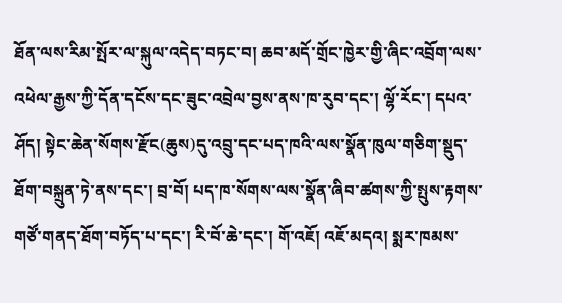ཐོན་ལས་རིམ་སྤོར་ལ་སྐུལ་འདེད་བཏང་བ། ཆབ་མདོ་གྲོང་ཁྱེར་གྱི་ཞིང་འབྲོག་ལས་འཕེལ་རྒྱས་ཀྱི་དོན་དངོས་དང་ཟུང་འབྲེལ་བྱས་ནས་ཁ་རུབ་དང་། ལྷོ་རོང་། དཔའ་ཤོད། སྟེང་ཆེན་སོགས་རྫོང(ཆུས)དུ་འབྲུ་དང་པད་ཁའི་ལས་སྣོན་ཁུལ་གཅིག་སྡུད་ཐོག་བསྐྲུན་ཏེ་ནས་དང་། བྲ་བོ། པད་ཁ་སོགས་ལས་སྣོན་ཞིབ་ཚགས་ཀྱི་སྤུས་རྟགས་གཙོ་གནད་ཐོག་བཏོད་པ་དང་། རི་བོ་ཆེ་དང་། གོ་འཇོ། འཇོ་མདའ། སྨར་ཁམས་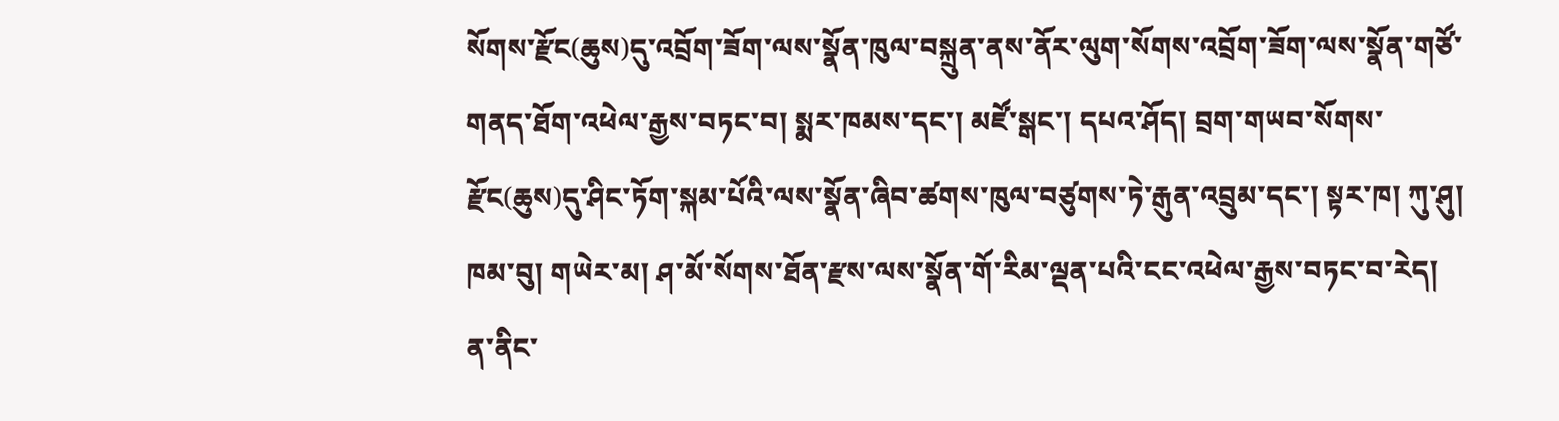སོགས་རྫོང(ཆུས)དུ་འབྲོག་ཟོག་ལས་སྣོན་ཁུལ་བསྐྲུན་ནས་ནོར་ལུག་སོགས་འབྲོག་ཟོག་ལས་སྣོན་གཙོ་གནད་ཐོག་འཕེལ་རྒྱས་བཏང་བ། སྨར་ཁམས་དང་། མཛོ་སྒང་། དཔའ་ཤོད། བྲག་གཡབ་སོགས་རྫོང(ཆུས)དུ་ཤིང་ཏོག་སྐམ་པོའི་ལས་སྣོན་ཞིབ་ཚགས་ཁུལ་བཙུགས་ཏེ་རྒུན་འབྲུམ་དང་། སྟར་ཁ། ཀུ་ཤུ། ཁམ་བུ། གཡེར་མ། ཤ་མོ་སོགས་ཐོན་རྫས་ལས་སྣོན་གོ་རིམ་ལྡན་པའི་ངང་འཕེལ་རྒྱས་བཏང་བ་རེད།
ན་ནིང་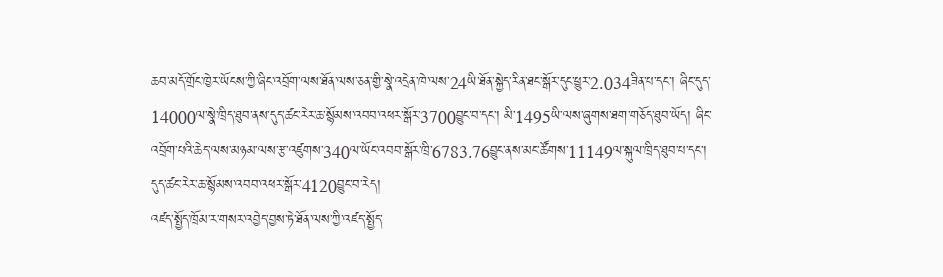ཆབ་མདོ་གྲོང་ཁྱེར་ཡོངས་ཀྱི་ཞིང་འབྲོག་ལས་ཐོན་ལས་ཅན་གྱི་སྣེ་འདྲེན་ཁེ་ལས་24ཡི་ཐོན་སྐྱེད་རིན་ཐང་སྒོར་དུང་ཕྱུར་2.034ཟིན་པ་དང་། ཞིང་དུད་14000ལ་སྣེ་ཁྲིད་ཐུབ་ནས་དུད་ཚང་རེར་ཆ་སྙོམས་འབབ་འཕར་སྒོར་3700བྱུང་བ་དང་། མི་1495ཡི་ལས་ཞུགས་ཐག་གཅོད་ཐུབ་ཡོད། ཞིང་འབྲོག་པའི་ཆེད་ལས་མཉམ་ལས་རྩ་འཛུགས་340ལ་ཡོང་འབབ་སྒོར་ཁྲི་6783.76བྱུང་ནས་མང་ཚོགས་11149ལ་སྐུལ་ཁྲིད་ཐུབ་པ་དང་། དུད་ཚང་རེར་ཆ་སྙོམས་འབབ་འཕར་སྒོར་4120བྱུང་བ་རེད།
འཛད་སྤྱོད་ཁྲོམ་ར་གསར་འབྱེད་བྱས་ཏེ་ཐོན་ལས་ཀྱི་འཛད་སྤྱོད་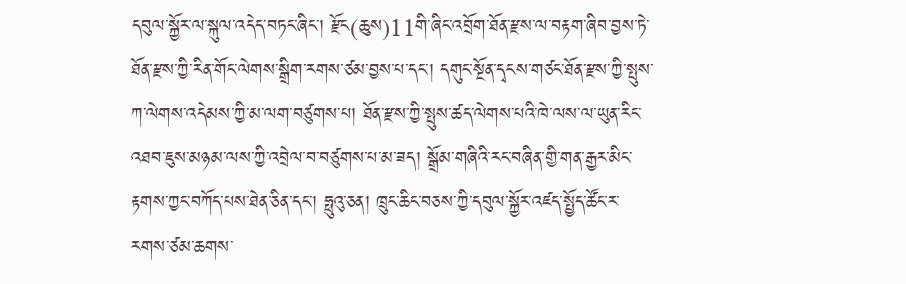དབུལ་སྐྱོར་ལ་སྐུལ་འདེད་བཏང་ཞིང་། རྫོང(ཆུས)11གི་ཞིང་འབྲོག་ཐོན་རྫས་ལ་བརྟག་ཞིབ་བྱས་ཏེ་ཐོན་རྫས་ཀྱི་རིན་གོང་ལེགས་སྒྲིག་རགས་ཙམ་བྱས་པ་དང་། དགུང་སྔོན་དྭངས་གཙང་ཐོན་རྫས་ཀྱི་སྤུས་ཀ་ལེགས་འདེམས་ཀྱི་མ་ལག་བཙུགས་པ། ཐོན་རྫས་ཀྱི་སྤུས་ཚད་ལེགས་པའི་ཁེ་ལས་ལ་ཡུན་རིང་འཐབ་ཇུས་མཉམ་ལས་ཀྱི་འབྲེལ་བ་བཙུགས་པ་མ་ཟད། སྒྲོམ་གཞིའི་རང་བཞིན་གྱི་གན་རྒྱར་མིང་རྟགས་ཀྱང་བཀོད་པས་ཐེན་ཅིན་དང་། ཧྥུའུ་ཅན། ཁྲུང་ཆིང་བཅས་ཀྱི་དབུལ་སྐྱོར་འཛད་སྤྱོད་ཚོང་ར་རགས་ཙམ་ཆགས་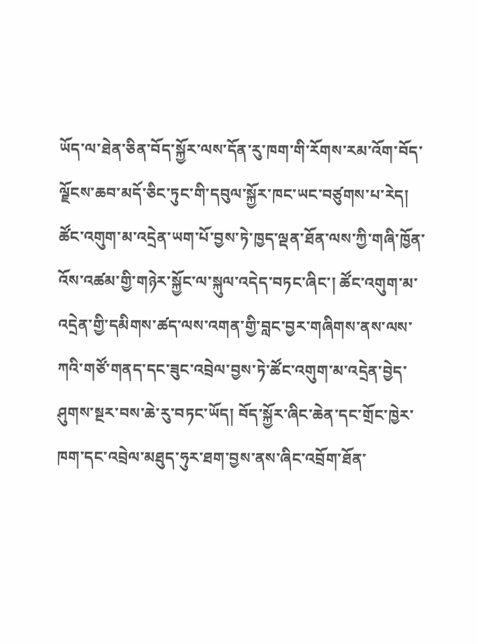ཡོད་ལ་ཐེན་ཅིན་བོད་སྐྱོར་ལས་དོན་རུ་ཁག་གི་རོགས་རམ་འོག་བོད་ལྗོངས་ཆབ་མདོ་ཅིང་ཏུང་གི་དབུལ་སྐྱོར་ཁང་ཡང་བཙུགས་པ་རེད།
ཚོང་འགུག་མ་འདྲེན་ཡག་པོ་བྱས་ཏེ་ཁྱད་ལྡན་ཐོན་ལས་ཀྱི་གཞི་ཁྱོན་འོས་འཚམ་གྱི་གཉེར་སྐྱོང་ལ་སྐུལ་འདེད་བཏང་ཞིང་། ཚོང་འགུག་མ་འདྲེན་གྱི་དམིགས་ཚད་ལས་འགན་གྱི་བླང་བྱར་གཞིགས་ནས་ལས་ཀའི་གཙོ་གནད་དང་ཟུང་འབྲེལ་བྱས་ཏེ་ཚོང་འགུག་མ་འདྲེན་བྱེད་ཤུགས་སྔར་བས་ཆེ་རུ་བཏང་ཡོད། བོད་སྐྱོར་ཞིང་ཆེན་དང་གྲོང་ཁྱེར་ཁག་དང་འབྲེལ་མཐུད་ཧུར་ཐག་བྱས་ནས་ཞིང་འབྲོག་ཐོན་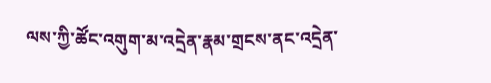ལས་ཀྱི་ཚོང་འགུག་མ་འདྲེན་རྣམ་གྲངས་ནང་འདྲེན་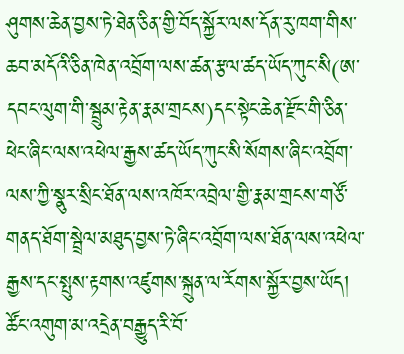ཤུགས་ཆེན་བྱས་ཏེ་ཐེན་ཅིན་གྱི་བོད་སྐྱོར་ལས་དོན་རུ་ཁག་གིས་ཆབ་མདོའི་ཅིན་ཁེན་འབྲོག་ལས་ཚན་རྩལ་ཚད་ཡོད་ཀུང་སི(ཨ་དབང་ལུག་གི་སྦྲུམ་རྟེན་རྣམ་གྲངས)དང་སྟེང་ཆེན་རྫོང་གི་ཅིན་ཕེང་ཞིང་ལས་འཕེལ་རྒྱས་ཚད་ཡོད་ཀུང་སི་སོགས་ཞིང་འབྲོག་ལས་ཀྱི་སྣུར་སྲིང་ཐོན་ལས་འཁོར་འབྲེལ་གྱི་རྣམ་གྲངས་གཙོ་གནད་ཐོག་སྦྲེལ་མཐུད་བྱས་ཏེ་ཞིང་འབྲོག་ལས་ཐོན་ལས་འཕེལ་རྒྱས་དང་སྤུས་རྟགས་འཛུགས་སྐྲུན་ལ་རོགས་སྐྱོར་བྱས་ཡོད། ཚོང་འགུག་མ་འདྲེན་བརྒྱུད་རི་བོ་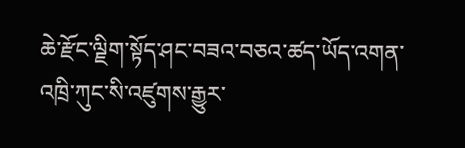ཆེ་རྫོང་ལྗིག་སྟོད་ཤང་བཟའ་བཅའ་ཚད་ཡོད་འགན་འཁྲི་ཀུང་སི་འཛུགས་རྒྱུར་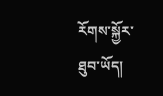རོགས་སྐྱོར་ཐུབ་ཡོད།